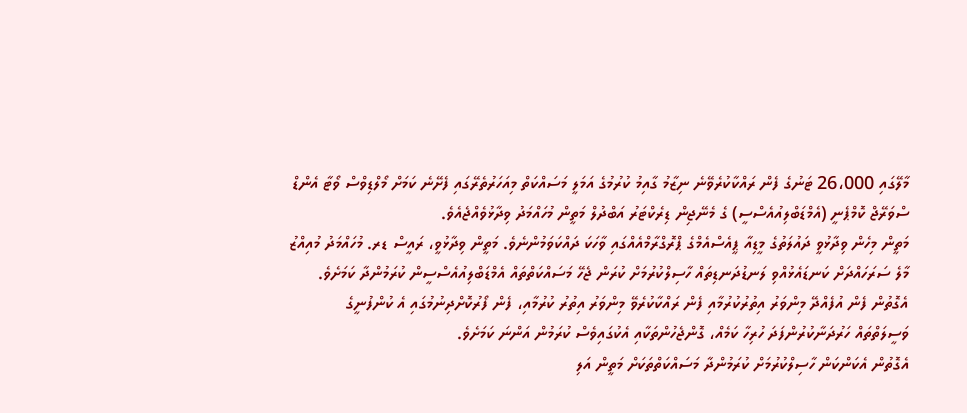މާލޭގައި 26،000 ޓަނުގެ ފެން ރައްކާކުރެވޭނެ ނިޒާމު ގާއިމު ކުރުމުގެ އަމަލީ މަސައްކަތް މިއަހަރުތެރޭގައި ފެށޭނެ ކަމަށް މޯލްޑިވްސް ވޯޓާ އެންޑް ސްވަރޭޖް ކޮމްޕެނީ (އެމްޑަބްލިއުއެސްސީ) ގެ މެނޭޖިން ޑިރެކްޓަރު އަބްދުލް މަތީން މުހައްމަދު ވިދާޅުވެއްޖެއެވެ.
މަތީން މިހެން ވިދާޅުވީ ދައުލަތުގެ މީޑިއާ ޕީއެސްއެމްގެ ޕްރޮގްރާމްއެއްގައި ވާހަކަ ދައްކަވަމުންނެވެ. މަތީން ވިދާޅުވީ، ރައީސް ޑރ. މުހައްމަދު މުއިއްޒު މާލެ ސަރަހައްދަށް ކަނޑައެޅުއްވި ލަނޑުދަނޑިތައް ހާސިލްކުރުމަށް ކުރަން ޖެހޭ މަސައްކަތްތައް އެމްޑަބްލިއުއެސްސީން ކުރަމުންދާ ކަމަށެވެ. އެގޮތުން ފެން އުފެއްދޭ މިންވަރު އިތުރުކުރުމާއި ފެން ރައްކާކުރެވޭ މިންވަރު އިތުރު ކުރުމާއި، ފެން ފޯރުކޮށްދިނުމުގައި އެ ކުންފުނީގެ ވަސީލަތްތައް ހަރުދަނާކުރުންފަދަ ހުރިހާ ކަމެއް، ގޮންޖެހުންތަކާއި އެކުގައިވެސް ކުރަމުން އަންނަ ކަމަށެވެ.
އެގޮތުން އެކަންކަން ހާސިލްކުރުމަށް ކުރަމުންދާ މަސައްކަތްތަކަށް މަތީން އަލި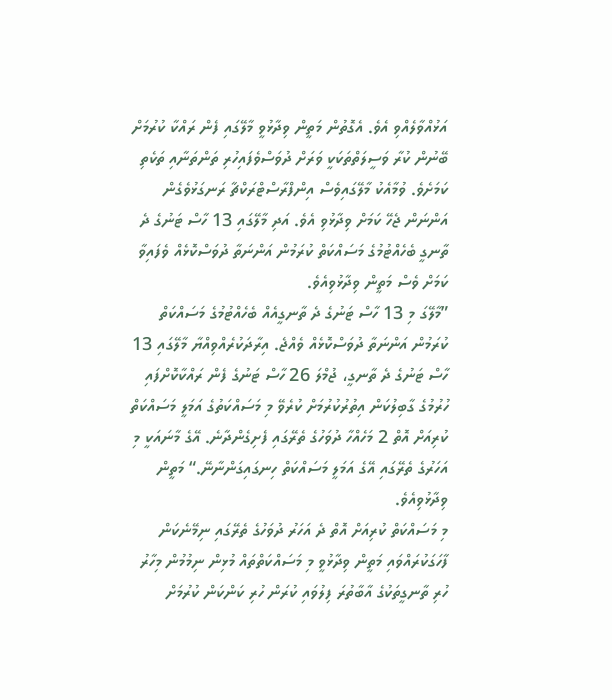އަޅުއްވާލެއްވި އެވެ. އެގޮތުން މަތީން ވިދާޅުވީ މާލޭގައި ފެން ރައްކާ ކުރުމަށް ބޭނުން ކުރާ ވަސީލަތްތަކަކީ ވަރަށް ދުވަސްވެފައިހުރި ތަންތަނާއި ތަކެތި ކަމަށެވެ. ވުމާއެކު މާލޭގައިވެސް އިންފްރާސްޓްރަކްޗާ ރަނގަޅުވެގެން އަންނަން ޖެހޭ ކަމަށް ވިދާޅުވި އެވެ. އަދި މާލޭގައި 13 ހާސް ޓަނުގެ ދެ ތާނގީ ބެހެއްޓުމުގެ މަސައްކަތް ކުރަމުން އަންނަތާ ދުވަސްކޮޅެއް ވެފައިވާ ކަމަށް ވެސް މަތީން ވިދާޅުވިއެވެ.
”މާލޭގަ މި 13 ހާސް ޓަނުގެ ދެ ތާނގީއެއް ބެހެއްޓުމުގެ މަސައްކަތް ކުރަމުން އަންނަތާ ދުވަސްކޮޅެއް ވެއްޖެ. އިރާދަކުރެއްވިއްޔާ މާލޭގައި 13 ހާސް ޓަނުގެ ދެ ތާނގީ، ޖުމްލަ 26 ހާސް ޓަނުގެ ފެން ރައްކާކޮށްފައި ހުރުމުގެ ގާބިލުކަން އިތުރުކުރުމަށް ކުރެވޭ މި މަސައްކަތުގެ އަމަލީ މަސައްކަތް ކުރިއަށް އޮތް 2 މަހެއްހާ ދުވަހުގެ ތެރޭގައި ފެށިގެންދާނެ. އޭގެ މާނައަކީ މި އަހަރުގެ ތެރޭގައި އޭގެ އަމަލީ މަސައްކަތް ހިނގައިގަންނާނޭ.“ މަތީން ވިދާޅުވިއެވެ.
މި މަސައްކަތް ކުރިއަށް އޮތް ދެ އަހަރު ދުވަހުގެ ތެރޭގައި ނިމޭނެކަން ފާހަގަކުރައްވައި މަތީން ވިދާޅުވީ މި މަސައްކަތްތައް މުޅިން ނިމުމުން މިހާރު ހުރި ތާނގީތަކުގެ އާބާތުރަ ފިލުވައި ކުރަން ހުރި ކަންކަން ކުރުމަށް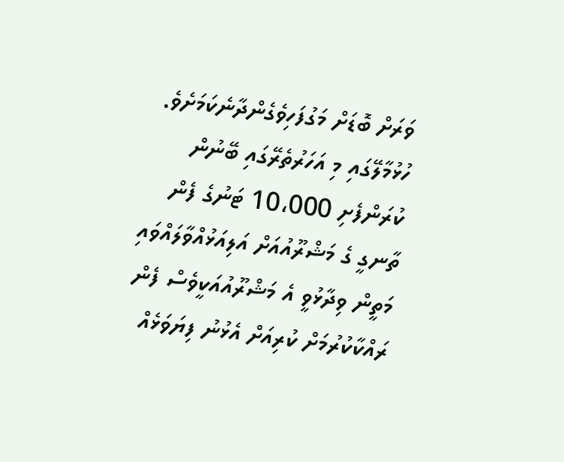ވަރަށް ބޮޑަށް މަގުފަހިވެގެންދާނެކަމަށެވެ.
ހުޅުމާލޭގައި މި އަހަރުތެރޭގައި ބޭނުން ކުރަންފެށި 10،000 ޓަނުގެ ފެން ތާނގީ ގެ މަޝްރޫއުއަށް އަލިއަޅުއްވާލައްވައި މަތީން ވިދާޅުވީ އެ މަޝްރޫއުއަކީވެސް ފެން ރައްކާކުރުމަށް ކުރިއަށް އެޅުނު ފިޔަވަޅެއް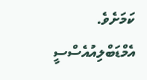ކަމަށެވެ.
އެމްޑަބްލިއުއެސްސީ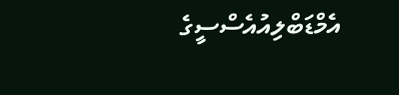އެމްޑަބްލިއުއެސްސީގެ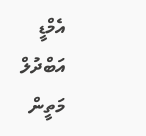އެމްޑީ އަބްދުލް މަތީން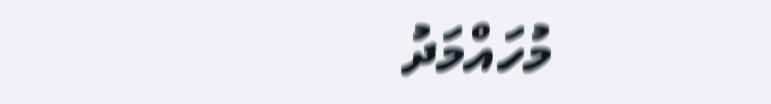މުހައްމަދު